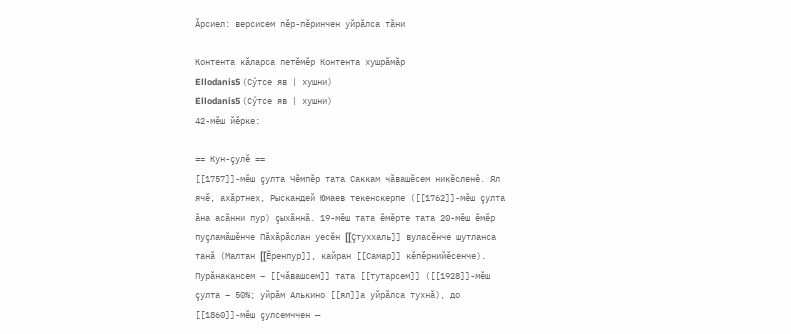Ăрсиел: версисем пӗр-пӗринчен уйрӑлса тӑни

Контента кӑларса петӗмӗр Контента хушрӑмӑр
Ellodanis5 (Сӳтсе яв | хушни)
Ellodanis5 (Сӳтсе яв | хушни)
42-мĕш йĕрке:

== Кун-çулĕ ==
[[1757]]-мĕш çулта Чĕмпĕр тата Саккам чăвашĕсем никĕсленĕ. Ял ячĕ, ахăртнех, Рыскандей Юмаев текенскерпе ([[1762]]-мĕш çулта ăна асăнни пур) çыхăннă. 19-мĕш тата ĕмĕрте тата 20-мĕш ĕмĕр пуçламăшĕнче Пăхăрăслан уесĕн [[Çтуххаль]] вуласĕнче шутланса танă (Малтан [[Ĕренпур]], кайран [[Самар]] кĕпĕрнийĕсенче). Пурăнакансем – [[чăвашсем]] тата [[тутарсем]] ([[1928]]-мĕш çулта – 50%; уйрăм Алькино [[ял]]а уйрăлса тухнă), до [[1860]]-мĕш çулсемччен —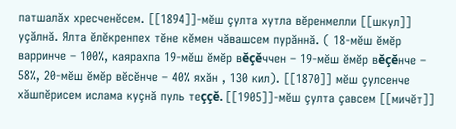патшалăх хресченĕсем. [[1894]]-мĕш çулта хутла вĕренмелли [[шкул]] уçăлнă. Ялта ĕлĕкренпех тĕне кĕмен чăвашсем пурăннă. ( 18-мĕш ĕмĕр варринче – 100%, каярахпа 19-мĕш ĕмĕр вĕçĕччен – 19-мĕш ĕмĕр вĕçĕнче – 58%, 20-мĕш ĕмĕр вĕсĕнче – 40% яхăн , 130 кил). [[1870]] мĕш çулсенче хăшпĕрисем ислама куçнă пуль теççĕ. [[1905]]-мĕш çулта çавсем [[мичĕт]]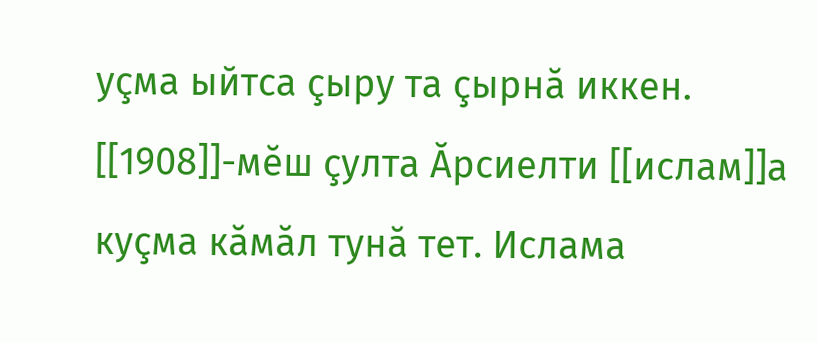уçма ыйтса çыру та çырнă иккен. [[1908]]-мĕш çулта Ăрсиелти [[ислам]]а куçма кăмăл тунă тет. Ислама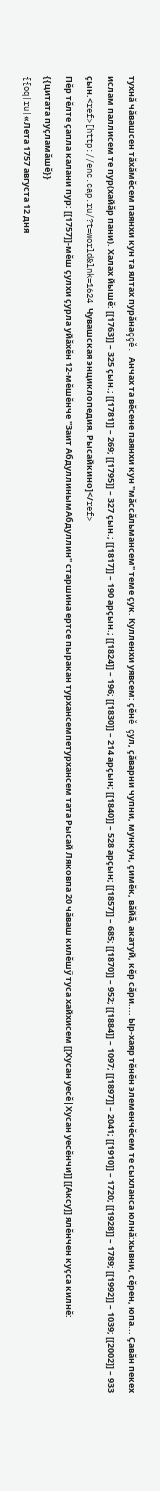тухнă чăвашсен тăхăмĕсем паянхи кун та ялтах пурăнаççĕ. Анчах та вĕсене паянхи кун "мăссăльмансем" теме çук. Кулленхи уявсем: çĕнĕ çул, çăварни чупни, мункун, çимĕк, вăйă, акатуй, кĕр сăри.... Ыр-хаяр тĕнĕн элеменчĕсем те сыхланса юлнă:хывни, сĕрен, юпа... Çавăн пекех ислам паллисем те пур(хайăр пани). Халах йышĕ: [[1763]] – 325 çын.; [[1781]] – 269; [[1795]] – 327 çын.; [[1817]] – 190 арçын.; [[1824]] – 196; [[1830]] – 214 арçын; [[1840]] – 528 арçын; [[1857]] – 685; [[1870]] – 952; [[1884]] – 1097; [[1897]] – 2041; [[1910]] – 1720; [[1928]] – 1789; [[1992]] – 1039; [[2002]] – 933 çын.<ref>[http://enc.cap.ru/?t=world&lnk=1624 Чувашская энциклопедия. Рысайкино]</ref>
Пĕр тĕлте çапла калани пур: [[1757]]-мĕш çулхи çурла уйăхĕн 12-мĕшĕнче ''Заит АбдуллинымАбдуллин'' старшина ертсе пыракан турхансемпетурхансем тата Рысай Ляковпа 20 чăваш килĕшӳ туса хайхисем [[Хусан уесĕ|Хусан уесĕнчи]] [[Аксу]] ялĕнчен куçса килнĕ:
{{цитата пуçламăшĕ}}
{{oq|ru|«Лета 1757 августа 12 дня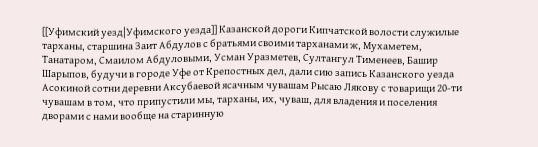[[Уфимский уезд|Уфимского уезда]] Казанской дороги Кипчатской волости служилые тарханы, старшина Заит Абдулов с братьями своими тарханами ж, Мухаметем, Танатаром, Смаилом Абдуловыми, Усман Уразметев, Султангул Тименеев, Башир Шарыпов, будучи в городе Уфе от Крепостных дел, дали сию запись Казанского уезда Асокиной сотни деревни Аксубаевой ясачным чувашам Рысаю Лякову с товарищи 20-ти чувашам в том, что припустили мы, тарханы, их, чуваш, для владения и поселения дворами с нами вообще на старинную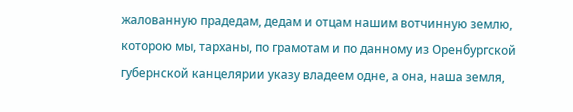жалованную прадедам, дедам и отцам нашим вотчинную землю, которою мы, тарханы, по грамотам и по данному из Оренбургской губернской канцелярии указу владеем одне, а она, наша земля,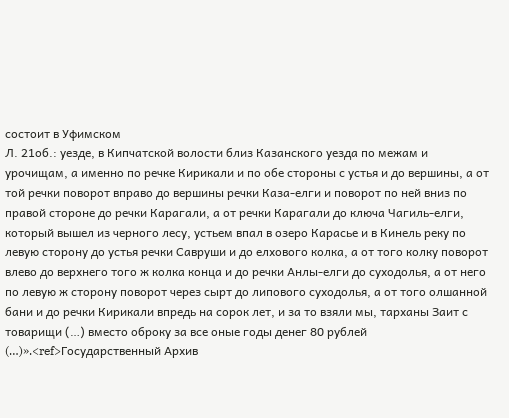состоит в Уфимском
Л. 21об.: уезде, в Кипчатской волости близ Казанского уезда по межам и урочищам, а именно по речке Кирикали и по обе стороны с устья и до вершины, а от той речки поворот вправо до вершины речки Каза-елги и поворот по ней вниз по правой стороне до речки Карагали, а от речки Карагали до ключа Чагиль-елги, который вышел из черного лесу, устьем впал в озеро Карасье и в Кинель реку по левую сторону до устья речки Савруши и до елхового колка, а от того колку поворот влево до верхнего того ж колка конца и до речки Анлы-елги до суходолья, а от него по левую ж сторону поворот через сырт до липового суходолья, а от того олшанной бани и до речки Кирикали впредь на сорок лет, и за то взяли мы, тарханы Заит с товарищи (…) вместо оброку за все оные годы денег 80 рублей (…)».<ref>Государственный Архив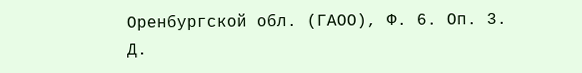Оренбургской обл. (ГАОО), Ф. 6. Оп. 3. Д.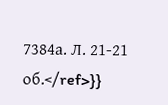7384а. Л. 21-21 об.</ref>}}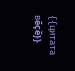{{цитата вĕçĕ}}